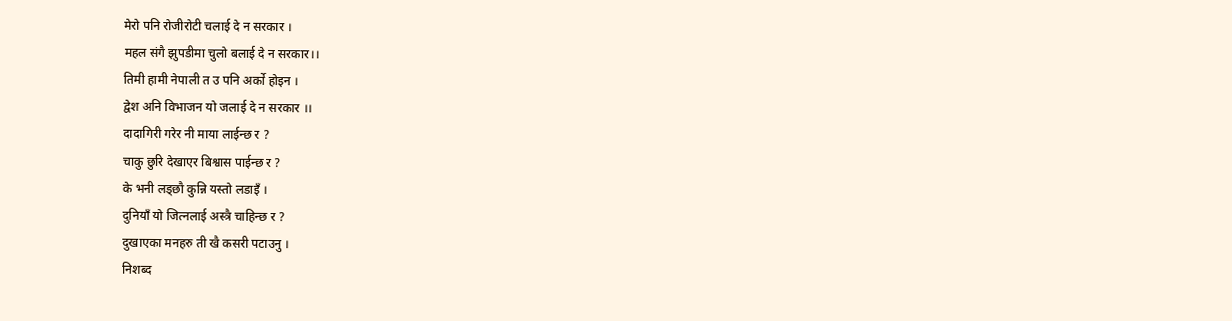मेरो पनि रोजीरोटी चलाई दे न सरकार ।
महल संगै झुपडीमा चुलो बलाई दे न सरकार।।
तिमी हामी नेपाली त उ पनि अर्को होइन ।
द्वेश अनि विभाजन यो जलाई दे न सरकार ।।
दादागिरी गरेर नी माया लाईन्छ र ?
चाकु छुरि देखाएर बिश्वास पाईन्छ र ?
के भनी लड्छौ कुन्नि यस्तो लडाइँ ।
दुनियाँ यो जित्नलाई अस्त्रै चाहिन्छ र ?
दुखाएका मनहरु ती खै कसरी पटाउनु ।
निशब्द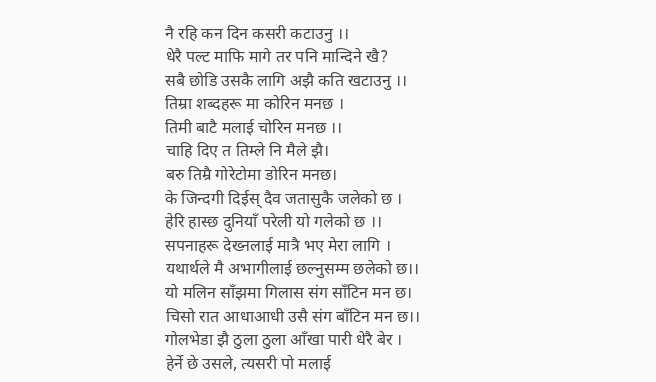नै रहि कन दिन कसरी कटाउनु ।।
धेरै पल्ट माफि मागे तर पनि मान्दिने खै?
सबै छोडि उसकै लागि अझै कति खटाउनु ।।
तिम्रा शब्दहरू मा कोरिन मनछ ।
तिमी बाटै मलाई चोरिन मनछ ।।
चाहि दिए त तिम्ले नि मैले झै।
बरु तिम्रै गोरेटोमा डोरिन मनछ।
के जिन्दगी दिईस् दैव जतासुकै जलेको छ ।
हेरि हास्छ दुनियाँ परेली यो गलेको छ ।।
सपनाहरू देख्नलाई मात्रै भए मेरा लागि ।
यथार्थले मै अभागीलाई छल्नुसम्म छलेको छ।।
यो मलिन साँझमा गिलास संग साँटिन मन छ।
चिसो रात आधाआधी उसै संग बाँटिन मन छ।।
गोलभेडा झै ठुला ठुला आँखा पारी धेरै बेर ।
हेर्ने छे उसले, त्यसरी पो मलाई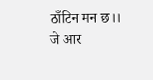ठाँटिन मन छ।।
जे आर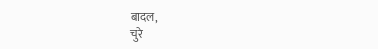बादल,
चुरे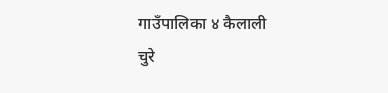गाउँपालिका ४ कैलाली
चुरे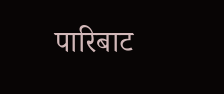पारिबाट